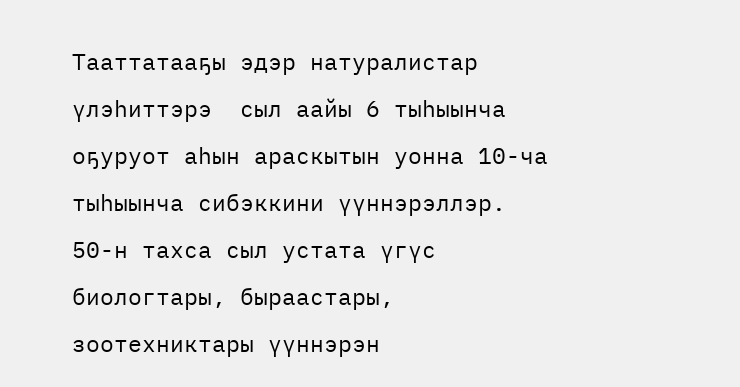Тааттатааҕы эдэр натуралистар үлэһиттэрэ  сыл аайы 6 тыһыынча оҕуруот аһын араскытын уонна 10-ча тыһыынча сибэккини үүннэрэллэр. 50-н тахса сыл устата үгүс биологтары, быраастары, зоотехниктары үүннэрэн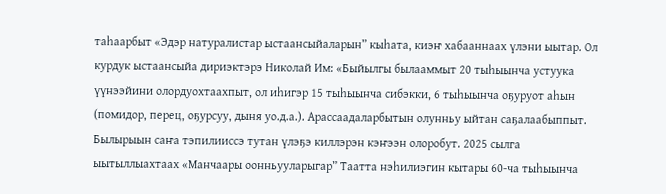таһаарбыт «Эдэр натуралистар ыстаансыйаларын” кыһата, киэҥ хабааннаах үлэни ыытар. Ол курдук ыстаансыйа дириэктэрэ Николай Им: «Быйылгы былааммыт 20 тыһыынча устуука үүнээйини олордуохтаахпыт, ол иһигэр 15 тыһыынча сибэкки, 6 тыһыынча оҕуруот аһын (помидор, перец, оҕурсуу, дыня уо.д.а.). Арассаадаларбытын олунньу ыйтан саҕалаабыппыт. Былырыын саҥа тэпилииссэ тутан үлэҕэ киллэрэн кэҥээн олоробут. 2025 сылга ыытыллыахтаах «Манчаары оонньууларыгар” Таатта нэһилиэгин кытары 60-ча тыһыынча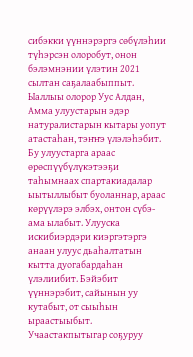сибэкки үүннэрэргэ сөбүлэһии түһэрсэн олоробут, онон бэлэмнэнии үлэтин 2021 сылтан саҕалаабыппыт. Ыаллыы олорор Уус Алдан, Амма улуустарын эдэр натуралистарын кытары уопут атастаһан, тэҥҥэ үлэлэһэбит. Бу улуустарга араас өрөспүүбүлүкэтээҕи таһымнаах спартакиадалар ыытыллыбыт буоланнар, араас көрүүлэрэ элбэх, онтон сүбэ-ама ылабыт. Улууска искибиэрдэри киэргэтэргэ анаан улуус дьаһалтатын кытта дуогабардаһан үлэлиибит. Бэйэбит үүннэрэбит, сайынын уу кутабыт, от сыыһын ыраастыыбыт. Учаастакпытыгар соҕуруу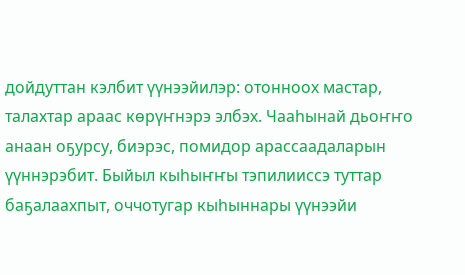дойдуттан кэлбит үүнээйилэр: отонноох мастар, талахтар араас көрүҥнэрэ элбэх. Чааһынай дьоҥҥо анаан оҕурсу, биэрэс, помидор арассаадаларын үүннэрэбит. Быйыл кыһыҥҥы тэпилииссэ туттар баҕалаахпыт, оччотугар кыһыннары үүнээйи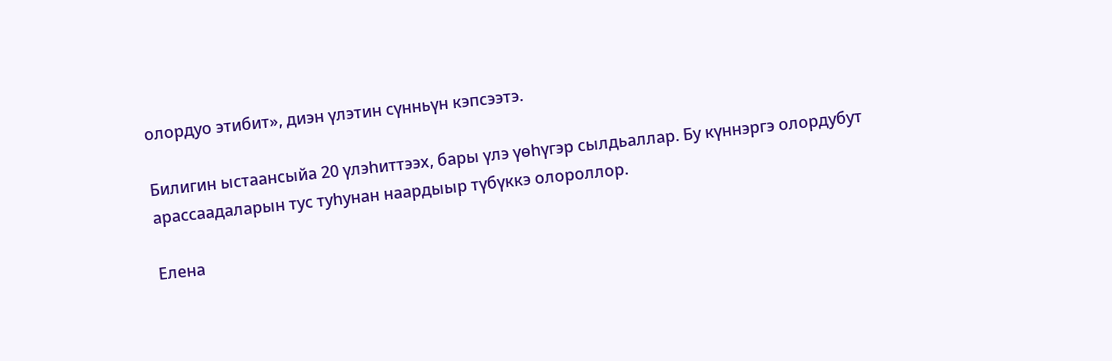олордуо этибит», диэн үлэтин сүнньүн кэпсээтэ.

Билигин ыстаансыйа 20 үлэһиттээх, бары үлэ үөһүгэр сылдьаллар. Бу күннэргэ олордубут арассаадаларын тус туһунан наардыыр түбүккэ олороллор.

Елена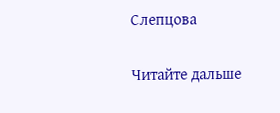Слепцова

Читайте дальше